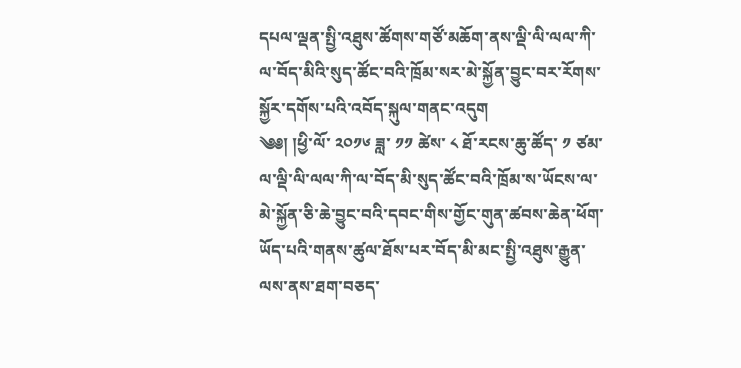དཔལ་ལྡན་སྤྱི་འཐུས་ཚོགས་གཙོ་མཆོག་ནས་ལྡི་ལི་ལལ་ཀི་ལ་བོད་མིའི་སུད་ཚོང་བའི་ཁྲོམ་སར་མེ་སྐྱོན་བྱུང་བར་རོགས་སྐྱོར་དགོས་པའི་འབོད་སྐུལ་གནང་འདུག
༄༅། །ཕྱི་ལོ་ ༢༠༡༦ ཟླ་ ༡༡ ཚེས་ ༨ ཐོ་རངས་ཆུ་ཚོད་ ༡ ཙམ་ལ་ལྡི་ལི་ལལ་ཀི་ལ་བོད་མི་སུད་ཚོང་བའི་ཁྲོམ་ས་ཡོངས་ལ་མེ་སྐྱོན་ཅི་ཆེ་བྱུང་བའི་དབང་གིས་གྱོང་གུན་ཚབས་ཆེན་ཕོག་ཡོད་པའི་གནས་ཚུལ་ཐོས་པར་བོད་མི་མང་སྤྱི་འཐུས་རྒྱུན་ལས་ནས་ཐག་བཅད་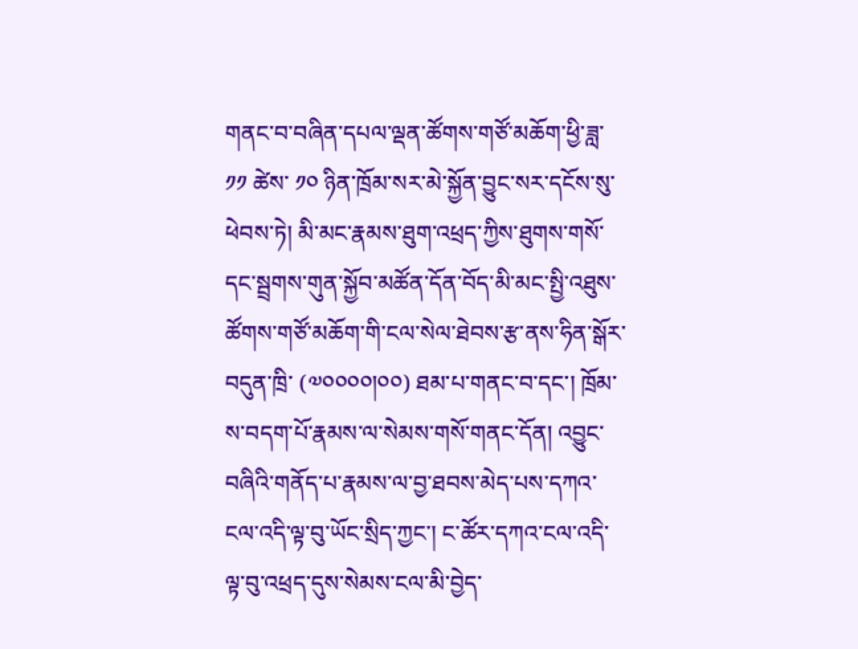གནང་བ་བཞིན་དཔལ་ལྡན་ཚོགས་གཙོ་མཆོག་ཕྱི་ཟླ་ ༡༡ ཚེས་ ༡༠ ཉིན་ཁྲོམ་སར་མེ་སྐྱོན་བྱུང་སར་དངོས་སུ་ཕེབས་ཏེ། མི་མང་རྣམས་ཐུག་འཕྲད་ཀྱིས་ཐུགས་གསོ་དང་སྦྲགས་གུན་སྐྱོབ་མཚོན་དོན་བོད་མི་མང་སྤྱི་འཐུས་ཚོགས་གཙོ་མཆོག་གི་ངལ་སེལ་ཐེབས་རྩ་ནས་ཧིན་སྒོར་བདུན་ཁྲི་ (༧༠༠༠༠།༠༠) ཐམ་པ་གནང་བ་དང་། ཁྲོམ་ས་བདག་པོ་རྣམས་ལ་སེམས་གསོ་གནང་དོན། འབྱུང་བཞིའི་གནོད་པ་རྣམས་ལ་བྱ་ཐབས་མེད་པས་དཀའ་ངལ་འདི་ལྟ་བུ་ཡོང་སྲིད་ཀྱང་། ང་ཚོར་དཀའ་ངལ་འདི་ལྟ་བུ་འཕྲད་དུས་སེམས་ངལ་མི་བྱེད་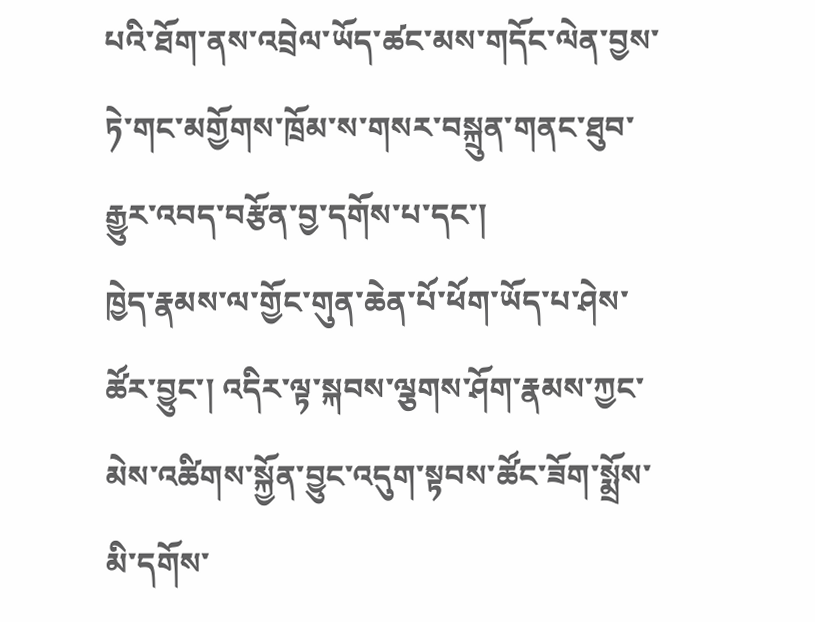པའི་ཐོག་ནས་འབྲེལ་ཡོད་ཚང་མས་གདོང་ལེན་བྱས་ཏེ་གང་མགྱོགས་ཁྲོམ་ས་གསར་བསྐྲུན་གནང་ཐུབ་རྒྱུར་འབད་བརྩོན་བྱ་དགོས་པ་དང་།
ཁྱེད་རྣམས་ལ་གྱོང་གུན་ཆེན་པོ་ཕོག་ཡོད་པ་ཤེས་ཚོར་བྱུང་། འདིར་ལྟ་སྐབས་ལྕགས་ཤོག་རྣམས་ཀྱང་མེས་འཚིགས་སྐྱོན་བྱུང་འདུག་སྟབས་ཚོང་ཟོག་སྨྲོས་མི་དགོས་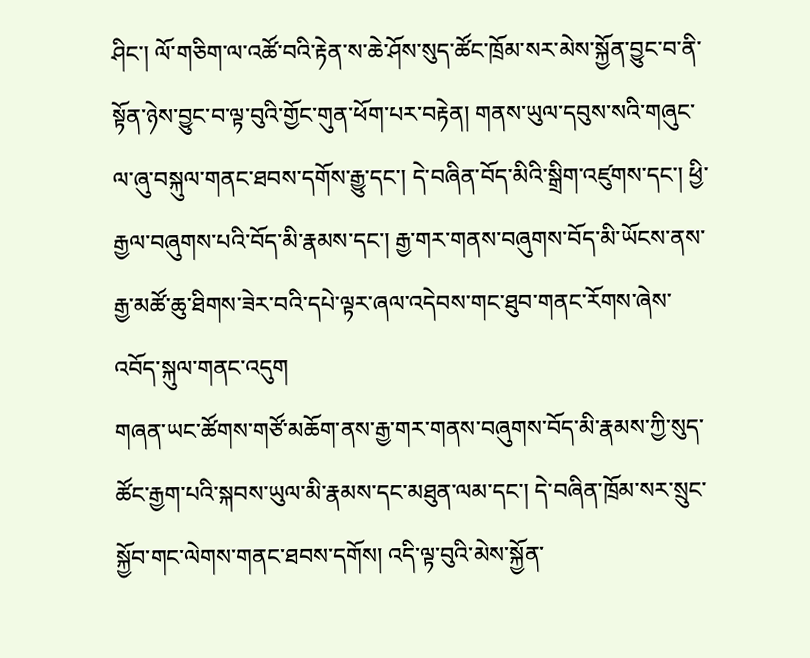ཤིང་། ལོ་གཅིག་ལ་འཚོ་བའི་རྟེན་ས་ཆེ་ཤོས་སུད་ཚོང་ཁྲོམ་སར་མེས་སྐྱོན་བྱུང་བ་ནི་སྟོན་ཉེས་བྱུང་བ་ལྟ་བུའི་གྱོང་གུན་ཕོག་པར་བརྟེན། གནས་ཡུལ་དབུས་སའི་གཞུང་ལ་ཞུ་བསྐུལ་གནང་ཐབས་དགོས་རྒྱུ་དང་། དེ་བཞིན་བོད་མིའི་སྒྲིག་འཛུགས་དང་། ཕྱི་རྒྱལ་བཞུགས་པའི་བོད་མི་རྣམས་དང་། རྒྱ་གར་གནས་བཞུགས་བོད་མི་ཡོངས་ནས་རྒྱ་མཚོ་ཆུ་ཐིགས་ཟེར་བའི་དཔེ་ལྟར་ཞལ་འདེབས་གང་ཐུབ་གནང་རོགས་ཞེས་འབོད་སྐུལ་གནང་འདུག
གཞན་ཡང་ཚོགས་གཙོ་མཆོག་ནས་རྒྱ་གར་གནས་བཞུགས་བོད་མི་རྣམས་ཀྱི་སུད་ཚོང་རྒྱག་པའི་སྐབས་ཡུལ་མི་རྣམས་དང་མཐུན་ལམ་དང་། དེ་བཞིན་ཁྲོམ་སར་སྲུང་སྐྱོབ་གང་ལེགས་གནང་ཐབས་དགོས། འདི་ལྟ་བུའི་མེས་སྐྱོན་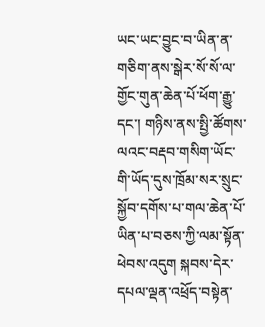ཡང་ཡང་བྱུང་བ་ཡིན་ན་གཅིག་ནས་སྒེར་སོ་སོ་ལ་གྱོང་གུན་ཆེན་པོ་ཕོག་རྒྱུ་དང་། གཉིས་ནས་སྤྱི་ཚོགས་ལའང་བརྡབ་གསིག་ཡོང་གི་ཡོད་དུས་ཁྲོམ་སར་སྲུང་སྐྱོབ་དགོས་པ་གལ་ཆེན་པོ་ཡིན་པ་བཅས་ཀྱི་ལམ་སྟོན་ཕེབས་འདུག སྐབས་དེར་དཔལ་ལྡན་འཕྲོད་བསྟེན་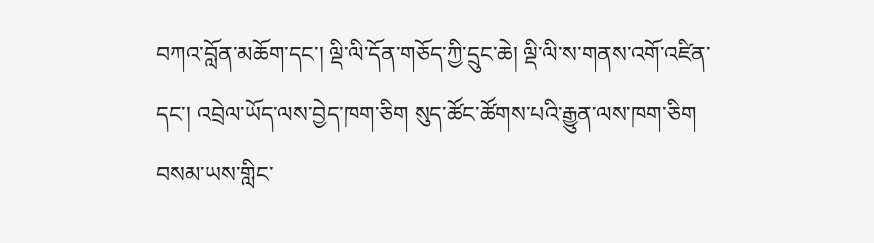བཀའ་བློན་མཆོག་དང་། ལྡི་ལི་དོན་གཅོད་ཀྱི་དྲུང་ཆེ། ལྡི་ལི་ས་གནས་འགོ་འཛིན་དང་། འབྲེལ་ཡོད་ལས་བྱེད་ཁག་ཅིག སུད་ཚོང་ཚོགས་པའི་རྒྱུན་ལས་ཁག་ཅིག བསམ་ཡས་གླིང་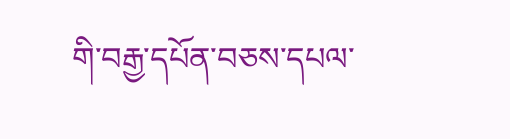གི་བརྒྱ་དཔོན་བཅས་དཔལ་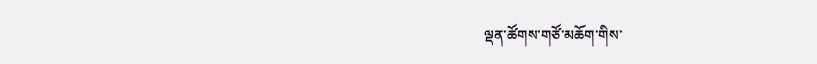ལྡན་ཚོགས་གཙོ་མཆོག་གིས་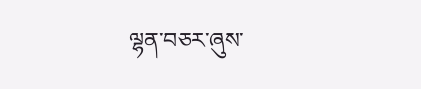ལྷན་བཅར་ཞུས་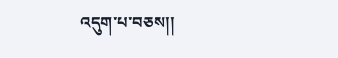འདུག་པ་བཅས།།